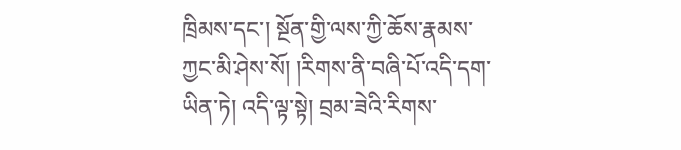ཁྲིམས་དང་། སྔོན་གྱི་ལས་ཀྱི་ཆོས་རྣམས་ཀྱང་མི་ཤེས་སོ། །རིགས་ནི་བཞི་པོ་འདི་དག་ཡིན་ཏེ། འདི་ལྟ་སྟེ། བྲམ་ཟེའི་རིགས་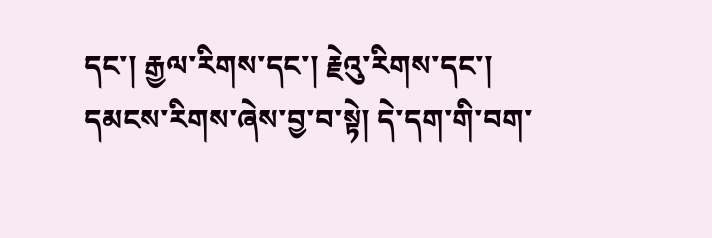དང་། རྒྱལ་རིགས་དང་། རྗེའུ་རིགས་དང་། དམངས་རིགས་ཞེས་བྱ་བ་སྟེ། དེ་དག་གི་བག་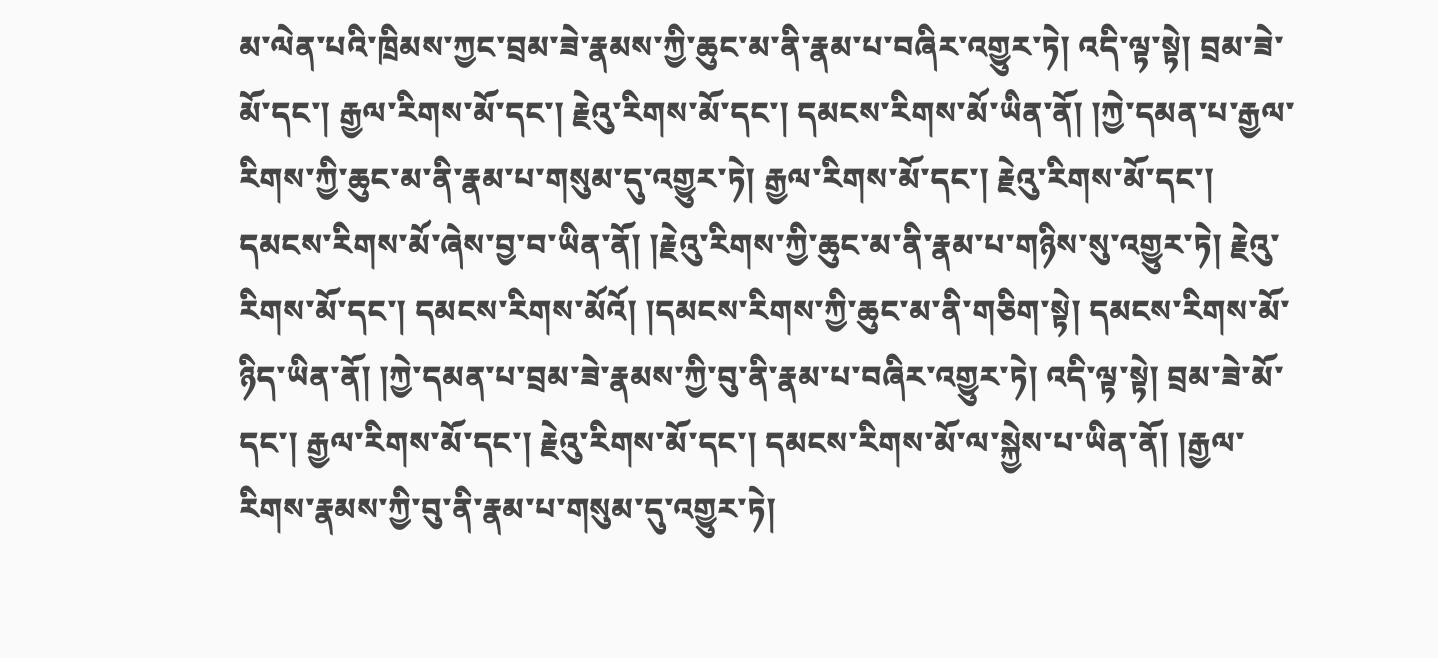མ་ལེན་པའི་ཁྲིམས་ཀྱང་བྲམ་ཟེ་རྣམས་ཀྱི་ཆུང་མ་ནི་རྣམ་པ་བཞིར་འགྱུར་ཏེ། འདི་ལྟ་སྟེ། བྲམ་ཟེ་མོ་དང་། རྒྱལ་རིགས་མོ་དང་། རྗེའུ་རིགས་མོ་དང་། དམངས་རིགས་མོ་ཡིན་ནོ། །ཀྱེ་དམན་པ་རྒྱལ་རིགས་ཀྱི་ཆུང་མ་ནི་རྣམ་པ་གསུམ་དུ་འགྱུར་ཏེ། རྒྱལ་རིགས་མོ་དང་། རྗེའུ་རིགས་མོ་དང་། དམངས་རིགས་མོ་ཞེས་བྱ་བ་ཡིན་ནོ། །རྗེའུ་རིགས་ཀྱི་ཆུང་མ་ནི་རྣམ་པ་གཉིས་སུ་འགྱུར་ཏེ། རྗེའུ་རིགས་མོ་དང་། དམངས་རིགས་མོའོ། །དམངས་རིགས་ཀྱི་ཆུང་མ་ནི་གཅིག་སྟེ། དམངས་རིགས་མོ་ཉིད་ཡིན་ནོ། །ཀྱེ་དམན་པ་བྲམ་ཟེ་རྣམས་ཀྱི་བུ་ནི་རྣམ་པ་བཞིར་འགྱུར་ཏེ། འདི་ལྟ་སྟེ། བྲམ་ཟེ་མོ་དང་། རྒྱལ་རིགས་མོ་དང་། རྗེའུ་རིགས་མོ་དང་། དམངས་རིགས་མོ་ལ་སྐྱེས་པ་ཡིན་ནོ། །རྒྱལ་རིགས་རྣམས་ཀྱི་བུ་ནི་རྣམ་པ་གསུམ་དུ་འགྱུར་ཏེ།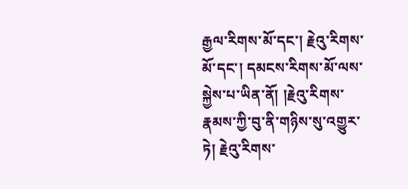རྒྱལ་རིགས་མོ་དང་། རྗེའུ་རིགས་མོ་དང་། དམངས་རིགས་མོ་ལས་སྐྱེས་པ་ཡིན་ནོ། །རྗེའུ་རིགས་རྣམས་ཀྱི་བུ་ནི་གཉིས་སུ་འགྱུར་ཏེ། རྗེའུ་རིགས་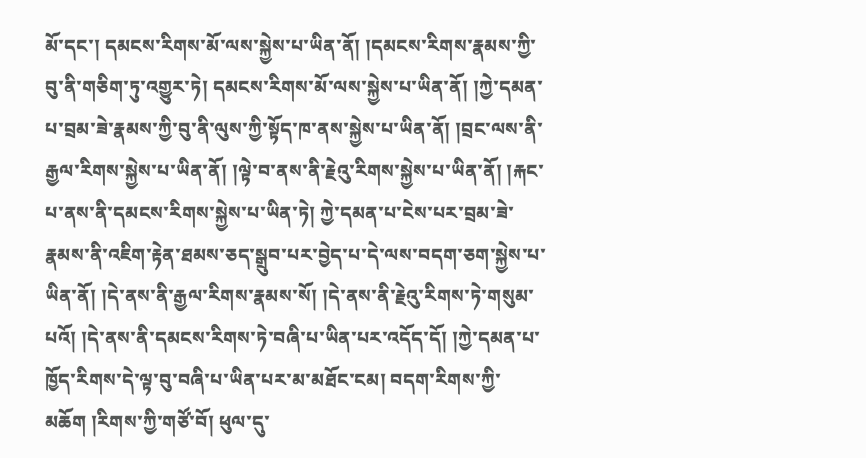མོ་དང་། དམངས་རིགས་མོ་ལས་སྐྱེས་པ་ཡིན་ནོ། །དམངས་རིགས་རྣམས་ཀྱི་བུ་ནི་གཅིག་ཏུ་འགྱུར་ཏེ། དམངས་རིགས་མོ་ལས་སྐྱེས་པ་ཡིན་ནོ། །ཀྱེ་དམན་པ་བྲམ་ཟེ་རྣམས་ཀྱི་བུ་ནི་ལུས་ཀྱི་སྟོད་ཁ་ནས་སྐྱེས་པ་ཡིན་ནོ། །བྲང་ལས་ནི་རྒྱལ་རིགས་སྐྱེས་པ་ཡིན་ནོ། །ལྟེ་བ་ནས་ནི་རྗེའུ་རིགས་སྐྱེས་པ་ཡིན་ནོ། །རྐང་པ་ནས་ནི་དམངས་རིགས་སྐྱེས་པ་ཡིན་ཏེ། ཀྱེ་དམན་པ་ངེས་པར་བྲམ་ཟེ་རྣམས་ནི་འཇིག་རྟེན་ཐམས་ཅད་སྒྲུབ་པར་བྱེད་པ་དེ་ལས་བདག་ཅག་སྐྱེས་པ་ཡིན་ནོ། །དེ་ནས་ནི་རྒྱལ་རིགས་རྣམས་སོ། །དེ་ནས་ནི་རྗེའུ་རིགས་ཏེ་གསུམ་པའོ། །དེ་ནས་ནི་དམངས་རིགས་ཏེ་བཞི་པ་ཡིན་པར་འདོད་དོ། །ཀྱེ་དམན་པ་ཁྱོད་རིགས་དེ་ལྟ་བུ་བཞི་པ་ཡིན་པར་མ་མཐོང་ངམ། བདག་རིགས་ཀྱི་མཆོག །རིགས་ཀྱི་གཙོ་བོ། ཕུལ་དུ་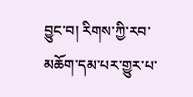བྱུང་བ། རིགས་ཀྱི་རབ་མཆོག་དམ་པར་གྱུར་པ་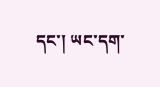དང་། ཡང་དག་